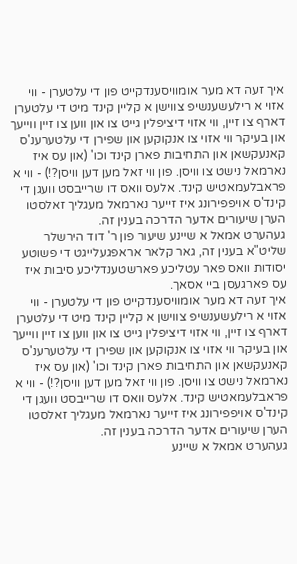איך זעה דא מער אומוויסענדקייט פון די עלטערן - ווי אזוי א רילעשענשיפ צווישן א קליין קינד מיט די עלטערן דארף צו זיין, ווי אזוי דיציפלין גייט צו און ווען צו זיין ווייעך און בעיקר ווי אזוי צו אנקוקען און שפירן די עלטערענ'ס קאנעקשאן און התחיבות פארן קינד וכו' (און עס איז נארמאל נישט צו וויסן. פון ווי זאל מען דען וויסן?!) - ווי א פראבלעמאטיש קינד. אלעס וואס דו שרייבסט וועגן די קינד'ס אויפפירונג איז זייער נארמאל מעגליך זאלסטו הערן שיעורים אדער הדרכה בענין זה.
געהערט אמאל א שיינע שיעור פון ר' דוד הירשלר שליט"א בענין זה, גאר קלאר אראפגעלייגט די פשוטע יסודות וואס פאר עטליכע פארשטענדליכע סיבות איז עס פארגעסן ביי אסאך.
איך זעה דא מער אומוויסענדקייט פון די עלטערן - ווי אזוי א רילעשענשיפ צווישן א קליין קינד מיט די עלטערן דארף צו זיין, ווי אזוי דיציפלין גייט צו און ווען צו זיין ווייעך און בעיקר ווי אזוי צו אנקוקען און שפירן די עלטערענ'ס קאנעקשאן און התחיבות פארן קינד וכו' (און עס איז נארמאל נישט צו וויסן. פון ווי זאל מען דען וויסן?!) - ווי א פראבלעמאטיש קינד. אלעס וואס דו שרייבסט וועגן די קינד'ס אויפפירונג איז זייער נארמאל מעגליך זאלסטו הערן שיעורים אדער הדרכה בענין זה.
געהערט אמאל א שיינע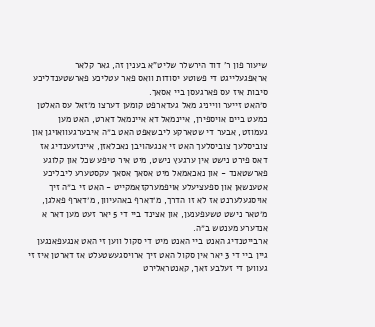שיעור פון ר' דוד הירשלר שליט"א בענין זה, גאר קלאר אראפגעלייגט די פשוטע יסודות וואס פאר עטליכע פארשטענדליכע סיבות איז עס פארגעסן ביי אסאך.
ס׳האט זייער ווייניג מאל געדארפט קומען דערצו מ׳זאל עס האלטן כמעט ביים אויספירן, איינמאל דא איינמאל דארט, האט מען געמוזט, אבער די שטארקע ליבשאפט האט ב״ה איבערגעוואויגן און צוביסלעך צוביסלעך האט זי אנגעהויבן נאכלאזן, איינזעענדיג אז דאס פירט נישט אין ערגעץ נישט, מיט איר טיפע שכל און קלוגע פארשטאנד - און נאכאמאל מיט אסאך אסאך עקסטערע ליבליכע אטענשאן און ספעציעלע אויפמערקזאמקייט - האט זי ב״ה זיך אויסגעלערנט אז לא זו הדרך, מ׳דארף באהעיוון, מ׳דארף פאלגן, מ׳טאר נישט טשעפענען, און אצינד ביי די 5 יאר זעט מען דאר א אנדערע מענטש ב״ה.
ארבייטנדיג האנט ביי האנט מיט די סקול ווען זי האט אנגעפאנגען גיין ביי די 3 יאר אין סקול האט זיך ארויסגעשטעלט אז דארטן איז זי געווען די זעלבע זאך, קאנטראלירט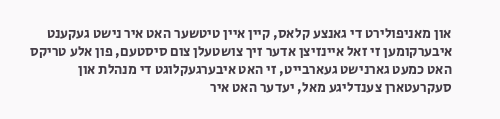און מאניפולירט די גאנצע קלאס, קיין איין טיטשער האט איר נישט געקענט איבערקומען זי זאל איינזיצן אדער זיך צושטעלן צום סיסטעם, פון אלע טריקס האט כמעט גארנישט געארבייט, זי האט איבערגעקלוגט די מנהלת און סעקרעטארן צענדליגע מאל, יעדער האט איר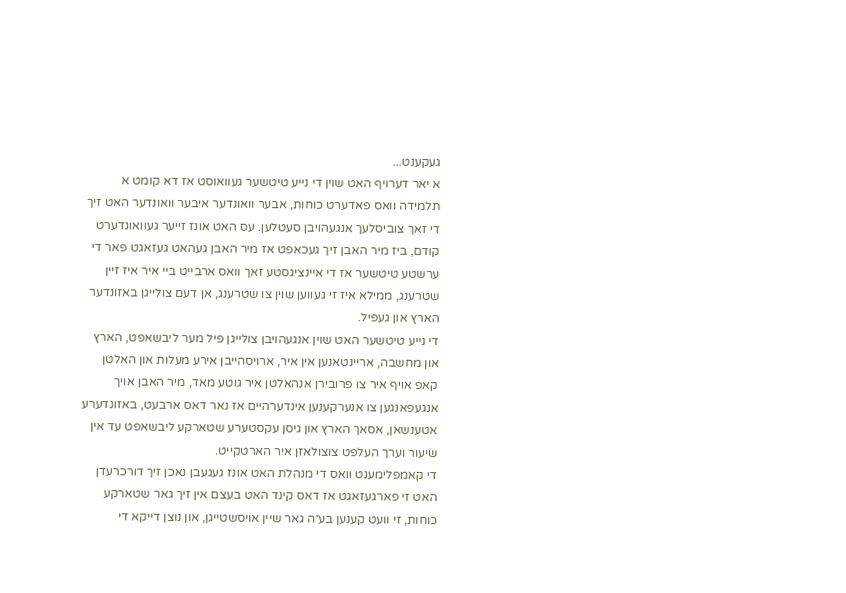געקענט...
א יאר דערויף האט שוין די נייע טיטשער געוואוסט אז דא קומט א תלמידה וואס פאדערט כוחות, אבער וואונדער איבער וואונדער האט זיך די זאך צוביסלעך אנגעהויבן סעטלען. עס האט אונז זייער געוואונדערט קודם, ביז מיר האבן זיך געכאפט אז מיר האבן געהאט געזאגט פאר די ערשטע טיטשער אז די איינציגסטע זאך וואס ארבייט ביי איר איז זיין שטרענג, ממילא איז זי געווען שוין צו שטרענג, אן דעם צולייגן באזונדער הארץ און געפיל.
די נייע טיטשער האט שוין אנגעהויבן צולייגן פיל מער ליבשאפט, הארץ און מחשבה, אריינטאנען אין איר, ארויסהייבן אירע מעלות און האלטן קאפ אויף איר צו פרובירן אנהאלטן איר גוטע מאד, מיר האבן אויך אנגעפאנגען צו אנערקענען אינדערהיים אז נאר דאס ארבעט, באזונדערע אטענשאן, אסאך הארץ און גיסן עקסטערע שטארקע ליבשאפט עד אין שיעור וערך העלפט צוצולאזן איר הארטקייט.
די קאמפלימענט וואס די מנהלת האט אונז געגעבן נאכן זיך דורכרעדן האט זי פארגעזאגט אז דאס קינד האט בעצם אין זיך גאר שטארקע כוחות, זי וועט קענען בע״ה גאר שיין אויסשטייגן, און נוצן דייקא די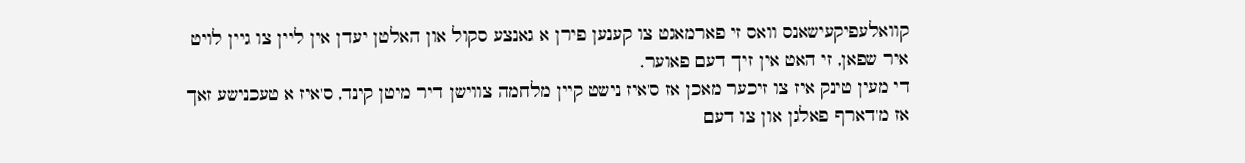קוואלעפיקעישאנס וואס זי פארמאגט צו קענען פירן א גאנצע סקול און האלטן יעדן אין ליין צו גיין לויט איר שפאן, זי האט אין זיך דעם פאוער.
די מעין טינק איז צו זיכער מאכן אז ס'איז נישט קיין מלחמה צווישן דיר מיטן קינד, ס'איז א טעכנישע זאך אז מ'דארף פאלגן און צו דעם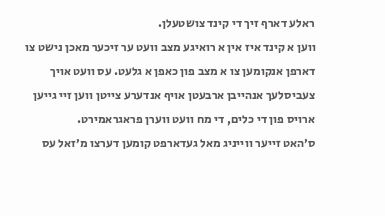ראלע דארף זיך די קינד צושטעלן.
ווען א קינד איז אין א רואיגע מצב וועט ער זיכער מאכן נישט צו דארפן אנקומען צו א מצב פון כאפן א גלעט. עס וועט אויך צעביסלעך אנהייבן ארבעטן אויף אנדערע צייטן ווען זיי גייען ארויס פון די כלים, די מח וועט ווערן פראגראמירט.
ס׳האט זייער ווייניג מאל געדארפט קומען דערצו מ׳זאל עס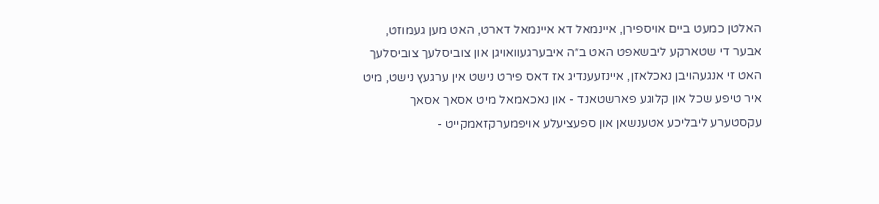האלטן כמעט ביים אויספירן, איינמאל דא איינמאל דארט, האט מען געמוזט, אבער די שטארקע ליבשאפט האט ב״ה איבערגעוואויגן און צוביסלעך צוביסלעך האט זי אנגעהויבן נאכלאזן, איינזעענדיג אז דאס פירט נישט אין ערגעץ נישט, מיט איר טיפע שכל און קלוגע פארשטאנד - און נאכאמאל מיט אסאך אסאך עקסטערע ליבליכע אטענשאן און ספעציעלע אויפמערקזאמקייט -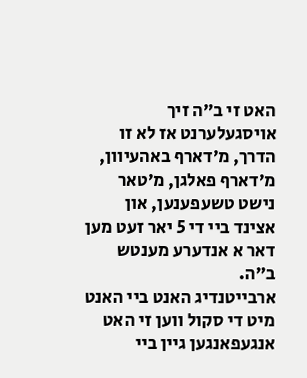האט זי ב״ה זיך אויסגעלערנט אז לא זו הדרך, מ׳דארף באהעיוון, מ׳דארף פאלגן, מ׳טאר נישט טשעפענען, און אצינד ביי די 5 יאר זעט מען דאר א אנדערע מענטש ב״ה.
ארבייטנדיג האנט ביי האנט מיט די סקול ווען זי האט אנגעפאנגען גיין ביי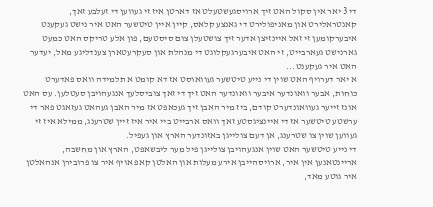די 3 יאר אין סקול האט זיך ארויסגעשטעלט אז דארטן איז זי געווען די זעלבע זאך, קאנטראלירט און מאניפולירט די גאנצע קלאס, קיין איין טיטשער האט איר נישט געקענט איבערקומען זי זאל איינזיצן אדער זיך צושטעלן צום סיסטעם, פון אלע טריקס האט כמעט גארנישט געארבייט, זי האט איבערגעקלוגט די מנהלת און סעקרעטארן צענדליגע מאל, יעדער האט איר געקענט...
א יאר דערויף האט שוין די נייע טיטשער געוואוסט אז דא קומט א תלמידה וואס פאדערט כוחות, אבער וואונדער איבער וואונדער האט זיך די זאך צוביסלעך אנגעהויבן סעטלען. עס האט אונז זייער געוואונדערט קודם, ביז מיר האבן זיך געכאפט אז מיר האבן געהאט געזאגט פאר די ערשטע טיטשער אז די איינציגסטע זאך וואס ארבייט ביי איר איז זיין שטרענג, ממילא איז זי געווען שוין צו שטרענג, אן דעם צולייגן באזונדער הארץ און געפיל.
די נייע טיטשער האט שוין אנגעהויבן צולייגן פיל מער ליבשאפט, הארץ און מחשבה, אריינטאנען אין איר, ארויסהייבן אירע מעלות און האלטן קאפ אויף איר צו פרובירן אנהאלטן איר גוטע מאד,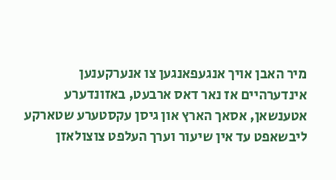מיר האבן אויך אנגעפאנגען צו אנערקענען אינדערהיים אז נאר דאס ארבעט, באזונדערע אטענשאן, אסאך הארץ און גיסן עקסטערע שטארקע ליבשאפט עד אין שיעור וערך העלפט צוצולאזן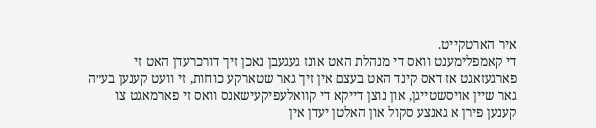איר הארטקייט.
די קאמפלימענט וואס די מנהלת האט אונז געגעבן נאכן זיך דורכרעדן האט זי פארגעזאגט אז דאס קינד האט בעצם אין זיך גאר שטארקע כוחות, זי וועט קענען בע״ה גאר שיין אויסשטייגן, און נוצן דייקא די קוואלעפיקעישאנס וואס זי פארמאגט צו קענען פירן א גאנצע סקול און האלטן יעדן אין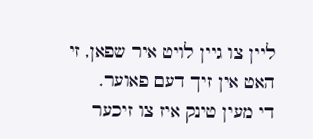ליין צו גיין לויט איר שפאן, זי האט אין זיך דעם פאוער.
די מעין טינק איז צו זיכער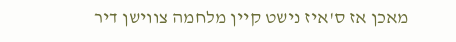מאכן אז ס'איז נישט קיין מלחמה צווישן דיר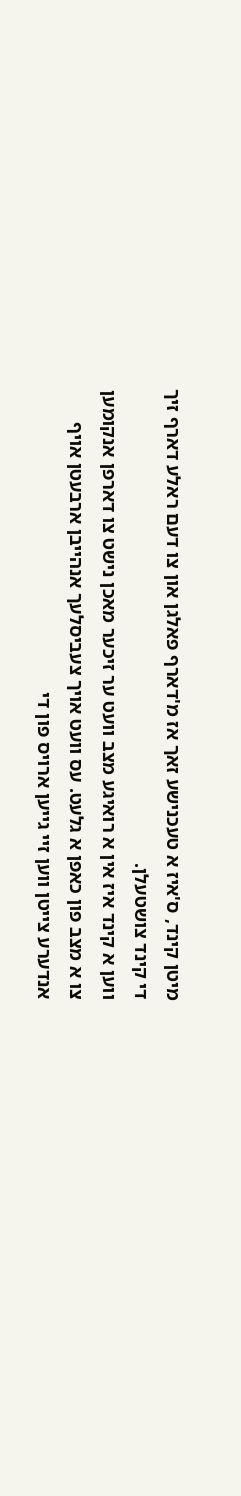מיטן קינד, ס'איז א טעכנישע זאך אז מ'דארף פאלגן און צו דעם ראלע דארף זיך די קינד צושטעלן.
ווען א קינד איז אין א רואיגע מצב וועט ער זיכער מאכן נישט צו דארפן אנקומען צו א מצב פון כאפן א גלעט. עס וועט אויך צעביסלעך אנהייבן ארבעטן אויף אנדערע צייטן ווען זיי גייען ארויס פון די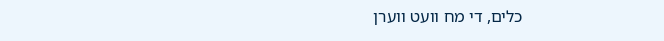כלים, די מח וועט ווערן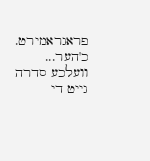פראגראמירט.
כ'הער...
וועלכע סדרה גייט די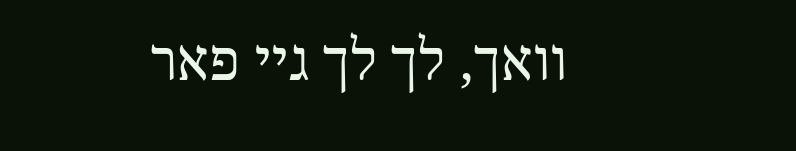וואך, לך לך גיי פאר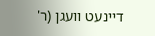דיינעט וועגן (ר'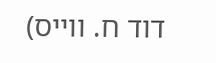דוד ח. ווייס)